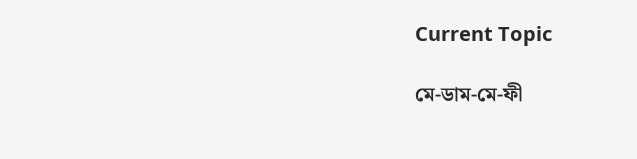Current Topic

মে-ডাম-মে-ফী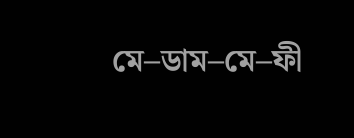মে–ডাম–মে–ফী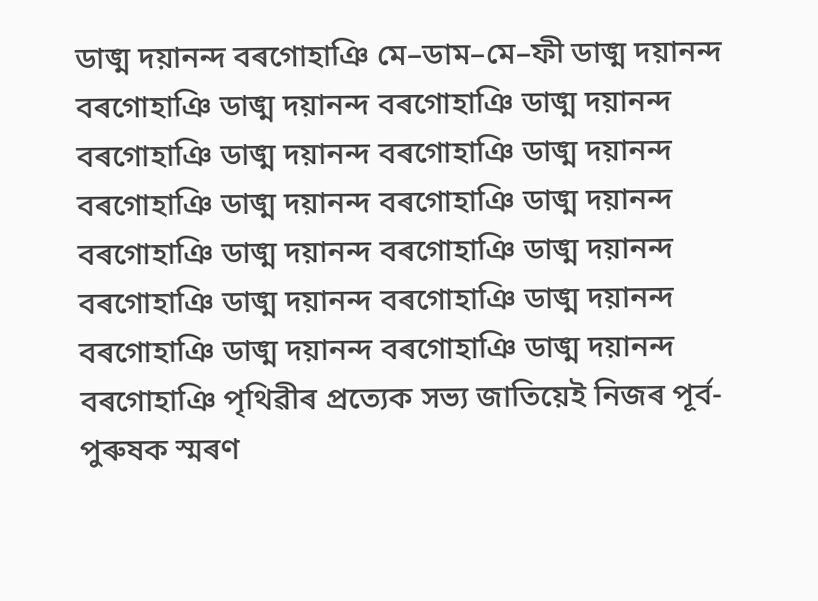ডাঙ্ম দয়ানন্দ বৰগোহাঞি মে–ডাম–মে–ফী ডাঙ্ম দয়ানন্দ বৰগোহাঞি ডাঙ্ম দয়ানন্দ বৰগোহাঞি ডাঙ্ম দয়ানন্দ বৰগোহাঞি ডাঙ্ম দয়ানন্দ বৰগোহাঞি ডাঙ্ম দয়ানন্দ বৰগোহাঞি ডাঙ্ম দয়ানন্দ বৰগোহাঞি ডাঙ্ম দয়ানন্দ বৰগোহাঞি ডাঙ্ম দয়ানন্দ বৰগোহাঞি ডাঙ্ম দয়ানন্দ বৰগোহাঞি ডাঙ্ম দয়ানন্দ বৰগোহাঞি ডাঙ্ম দয়ানন্দ বৰগোহাঞি ডাঙ্ম দয়ানন্দ বৰগোহাঞি ডাঙ্ম দয়ানন্দ বৰগোহাঞি পৃথিৱীৰ প্ৰত্যেক সভ্য জাতিয়েই নিজৰ পূৰ্ব-পুৰুষক স্মৰণ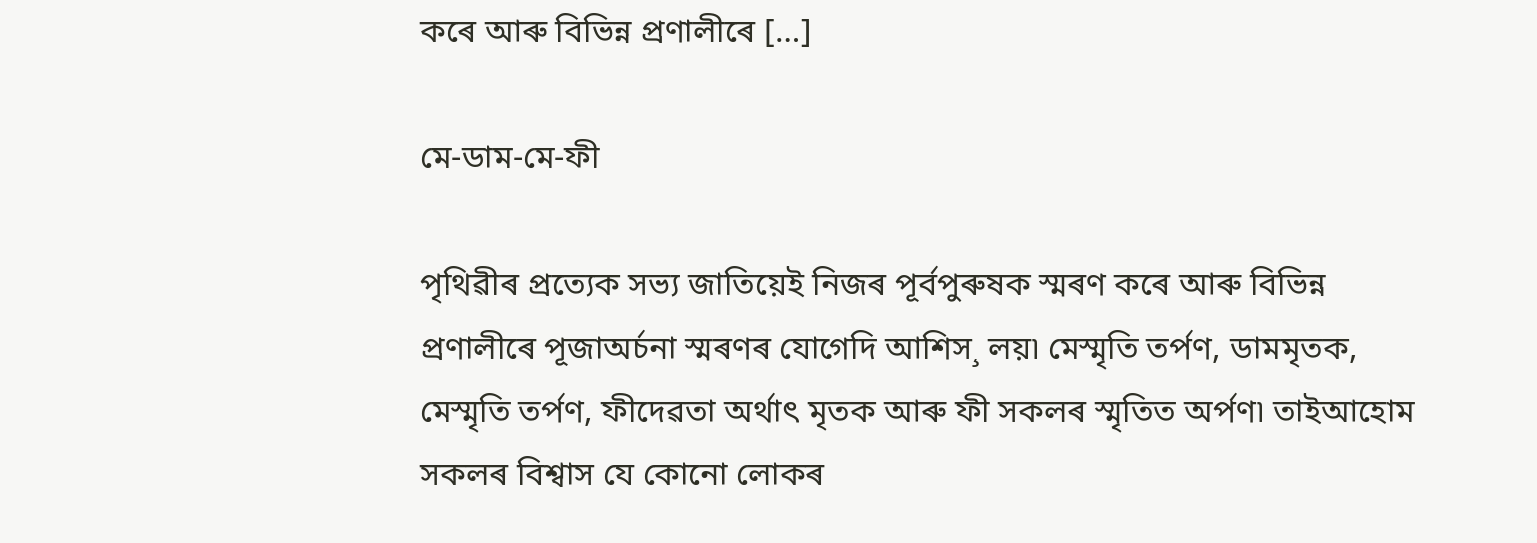কৰে আৰু বিভিন্ন প্ৰণালীৰে […]

মে-ডাম-মে-ফী

পৃথিৱীৰ প্ৰত্যেক সভ্য জাতিয়েই নিজৰ পূৰ্বপুৰুষক স্মৰণ কৰে আৰু বিভিন্ন প্ৰণালীৰে পূজাঅৰ্চনা স্মৰণৰ যোগেদি আশিস¸ লয়৷ মেস্মৃতি তৰ্পণ, ডামমৃতক, মেস্মৃতি তৰ্পণ, ফীদেৱতা অৰ্থাৎ মৃতক আৰু ফী সকলৰ স্মৃতিত অৰ্পণ৷ তাইআহোম সকলৰ বিশ্বাস যে কোনো লোকৰ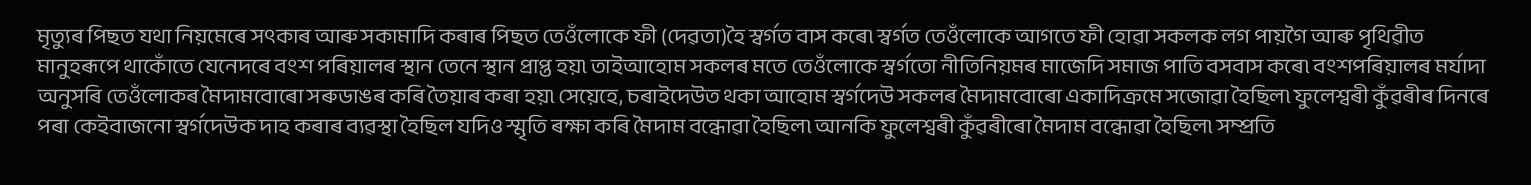মৃত্যুৰ পিছত যথা নিয়মেৰে সৎকাৰ আৰু সকামাদি কৰাৰ পিছত তেওঁলোকে ফী (দেৱতা)হৈ স্বৰ্গত বাস কৰে৷ স্বৰ্গত তেওঁলোকে আগতে ফী হোৱা সকলক লগ পায়গৈ আৰু পৃথিৱীত মানুহৰূপে থাকোঁতে যেনেদৰে বংশ পৰিয়ালৰ স্থান তেনে স্থান প্ৰাপ্ত হয়৷ তাইআহোম সকলৰ মতে তেওঁলোকে স্বৰ্গতো নীতিনিয়মৰ মাজেদি সমাজ পাতি বসবাস কৰে৷ বংশপৰিয়ালৰ মৰ্যাদা অনুসৰি তেওঁলোকৰ মৈদামবোৰো সৰুডাঙৰ কৰি তৈয়াৰ কৰা হয়৷ সেয়েহে, চৰাইদেউত থকা আহোম স্বৰ্গদেউ সকলৰ মৈদামবোৰো একাদিক্ৰমে সজোৱা হৈছিল৷ ফুলেশ্বৰী কুঁৱৰীৰ দিনৰে পৰা কেইবাজনো স্বৰ্গদেউক দাহ কৰাৰ ব্যৱস্থা হৈছিল যদিও স্মৃতি ৰক্ষা কৰি মৈদাম বন্ধোৱা হৈছিল৷ আনকি ফুলেশ্বৰী কুঁৱৰীৰো মৈদাম বন্ধোৱা হৈছিল৷ সম্প্ৰতি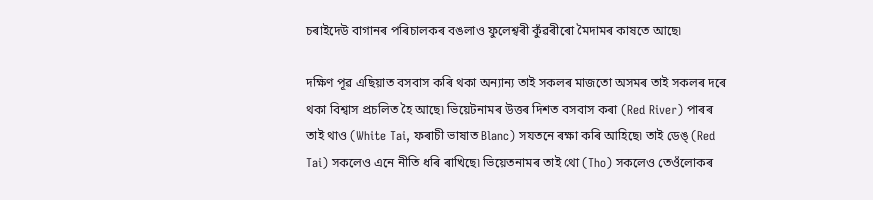চৰাইদেউ বাগানৰ পৰিচালকৰ বঙলাও ফুলেশ্বৰী কুঁৱৰীৰো মৈদামৰ কাষতে আছে৷

দক্ষিণ পূৱ এছিয়াত বসবাস কৰি থকা অন্যান্য তাই সকলৰ মাজতো অসমৰ তাই সকলৰ দৰে থকা বিশ্বাস প্ৰচলিত হৈ আছে৷ ভিয়েটনামৰ উত্তৰ দিশত বসবাস কৰা (Red River) পাৰৰ তাই থাও (White Tai, ফৰাচী ভাষাত Blanc) সযতনে ৰক্ষা কৰি আহিছে৷ তাই ডেঙ্ (Red Tai) সকলেও এনে নীতি ধৰি ৰাখিছে৷ ভিয়েতনামৰ তাই থো (Tho) সকলেও তেওঁলোকৰ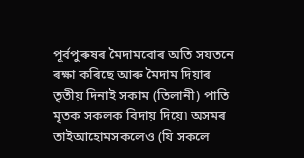পূৰ্বপুৰুষৰ মৈদামবোৰ অতি সযতনে ৰক্ষা কৰিছে আৰু মৈদাম দিয়াৰ তৃতীয় দিনাই সকাম (তিলানী) পাতি মৃতক সকলক বিদায় দিয়ে৷ অসমৰ তাইআহোমসকলেও (যি সকলে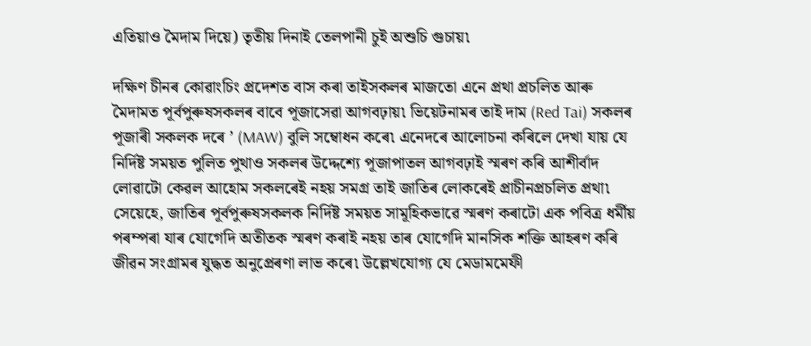এতিয়াও মৈদাম দিয়ে) তৃতীয় দিনাই তেলপানী চুই অশুচি গুচায়৷

দক্ষিণ চীনৰ কোৱাংচিং প্ৰদেশত বাস কৰা তাইসকলৰ মাজতো এনে প্ৰথা প্ৰচলিত আৰু মৈদামত পূৰ্বপুৰুষসকলৰ বাবে পূজাসেৱা আগবঢ়ায়৷ ভিয়েটনামৰ তাই দাম (Red Tai) সকলৰ পূজাৰী সকলক দৰে ’ (MAW) বুলি সম্বোধন কৰে৷ এনেদৰে আলোচনা কৰিলে দেখা যায় যে নিৰ্দিষ্ট সময়ত পুলিত পুথাও সকলৰ উদ্দেশ্যে পূজাপাতল আগবঢ়াই স্মৰণ কৰি আশীৰ্বাদ লোৱাটো কেৱল আহোম সকলৰেই নহয় সমগ্ৰ তাই জাতিৰ লোকৰেই প্ৰাচীনপ্ৰচলিত প্ৰথা৷ সেয়েহে, জাতিৰ পূৰ্বপুৰুষসকলক নিৰ্দিষ্ট সময়ত সামূহিকভাৱে স্মৰণ কৰাটো এক পবিত্ৰ ধৰ্মীয় পৰম্পৰা যাৰ যোগেদি অতীতক স্মৰণ কৰাই নহয় তাৰ যোগেদি মানসিক শক্তি আহৰণ কৰি জীৱন সংগ্ৰামৰ যুদ্ধত অনুপ্ৰেৰণা লাভ কৰে৷ উল্লেখযোগ্য যে মেডামমেফী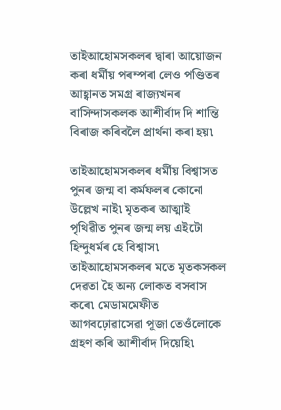তাইআহোমসকলৰ দ্বাৰা আয়োজন কৰা ধৰ্মীয় পৰম্পৰা লেও পণ্ডিতৰ আহ্বানত সমগ্ৰ ৰাজ্যখনৰ বাসিন্দাসকলক আশীৰ্বাদ দি শান্তি বিৰাজ কৰিবলৈ প্ৰাৰ্থনা কৰা হয়৷

তাইআহোমসকলৰ ধৰ্মীয় বিশ্বাসত পুনৰ জন্ম বা কৰ্মফলৰ কোনো উল্লেখ নাই৷ মৃতকৰ আত্মাই পৃথিৱীত পুনৰ জন্ম লয় এইটো হিন্দুধৰ্মৰ হে বিশ্বাস৷ তাইআহোমসকলৰ মতে মৃতকসকল দেৱতা হৈ অন্য লোকত বসবাস কৰে৷ মেডামমেফীত আগবঢ়োৱাসেৱা পূজা তেওঁলোকে গ্ৰহণ কৰি আশীৰ্বাদ দিয়েহি৷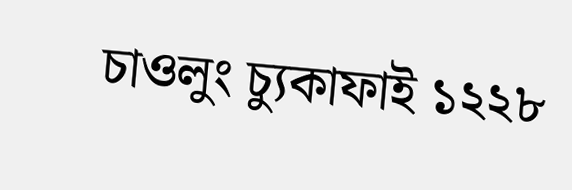চাওলুং চ্যুকাফাই ১২২৮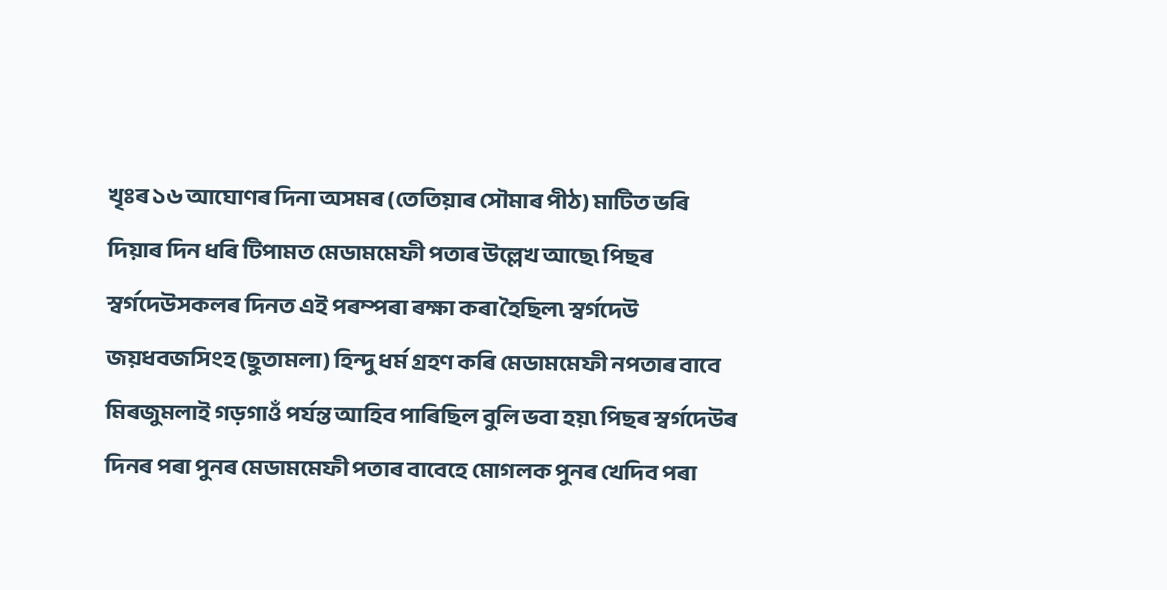খৃঃৰ ১৬ আঘোণৰ দিনা অসমৰ (তেতিয়াৰ সৌমাৰ পীঠ) মাটিত ভৰি দিয়াৰ দিন ধৰি টিপামত মেডামমেফী পতাৰ উল্লেখ আছে৷ পিছৰ স্বৰ্গদেউসকলৰ দিনত এই পৰম্পৰা ৰক্ষা কৰা হৈছিল৷ স্বৰ্গদেউ জয়ধবজসিংহ (ছুতামলা) হিন্দু ধৰ্ম গ্ৰহণ কৰি মেডামমেফী নপতাৰ বাবে মিৰজুমলাই গড়গাওঁ পৰ্যন্ত আহিব পাৰিছিল বুলি ভবা হয়৷ পিছৰ স্বৰ্গদেউৰ দিনৰ পৰা পুনৰ মেডামমেফী পতাৰ বাবেহে মোগলক পুনৰ খেদিব পৰা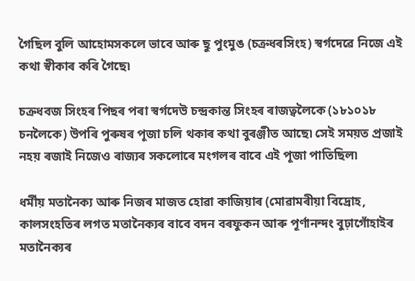গৈছিল বুলি আহোমসকলে ভাবে আৰু ছু পুংমুঙ (চক্ৰধৰসিংহ) স্বৰ্গদেৱে নিজে এই কথা স্বীকাৰ কৰি গৈছে৷

চক্ৰধবজ সিংহৰ পিছৰ পৰা স্বৰ্গদেউ চন্দ্ৰকান্ত সিংহৰ ৰাজত্বলৈকে (১৮১০১৮ চনলৈকে) উপৰি পুৰুষৰ পূজা চলি থকাৰ কথা বুৰঞ্জীত আছে৷ সেই সময়ত প্ৰজাই নহয় ৰজাই নিজেও ৰাজ্যৰ সকলোৰে মংগলৰ বাবে এই পূজা পাতিছিল৷

ধৰ্মীয় মতানৈক্য আৰু নিজৰ মাজত হোৱা কাজিয়াৰ (মোৱামৰীয়া বিদ্ৰোহ, কালসংহতিৰ লগত মতানৈক্যৰ বাবে বদন বৰফুকন আৰু পূৰ্ণানন্দং বুঢ়াগোঁহাইৰ মতানৈক্যৰ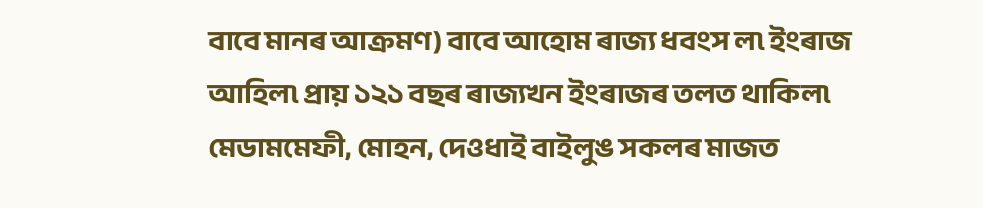বাবে মানৰ আক্ৰমণ) বাবে আহোম ৰাজ্য ধবংস ল৷ ইংৰাজ আহিল৷ প্ৰায় ১২১ বছৰ ৰাজ্যখন ইংৰাজৰ তলত থাকিল৷ মেডামমেফী, মোহন, দেওধাই বাইলুঙ সকলৰ মাজত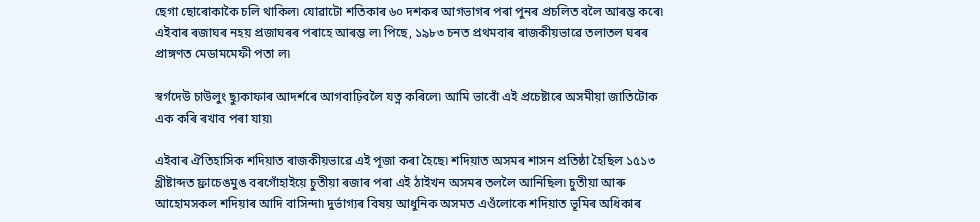ছেগা ছোৰোকাকৈ চলি থাকিল৷ যোৱাটো শতিকাৰ ৬০ দশকৰ আগভাগৰ পৰা পুনৰ প্ৰচলিত বলৈ আৰম্ভ কৰে৷ এইবাৰ ৰজাঘৰ নহয় প্ৰজাঘৰৰ পৰাহে আৰম্ভ ল৷ পিছে, ১৯৮৩ চনত প্ৰথমবাৰ ৰাজকীয়ভাৱে তলাতল ঘৰৰ প্ৰাঙ্গণত মেডামমেফী পতা ল৷

স্বৰ্গদেউ চাউলুং ছ্যুকাফাৰ আদৰ্শৰে আগবাঢ়িবলৈ যত্ন কৰিলে৷ আমি ভাবোঁ এই প্ৰচেষ্টাৰে অসমীয়া জাতিটোক এক কৰি ৰখাব পৰা যায়৷

এইবাৰ ঐতিহাসিক শদিয়াত ৰাজকীয়ভাৱে এই পূজা কৰা হৈছে৷ শদিয়াত অসমৰ শাসন প্ৰতিষ্ঠা হৈছিল ১৫১৩ খ্ৰীষ্টাব্দত ফ্ৰাচেঙমুঙ বৰগোঁহাইয়ে চুতীয়া ৰজাৰ পৰা এই ঠাইখন অসমৰ তললৈ আনিছিল৷ চুতীয়া আৰু আহোমসকল শদিয়াৰ আদি বাসিন্দা৷ দুৰ্ভাগ্যৰ বিষয় আধুনিক অসমত এওঁলোকে শদিয়াত ভূমিৰ অধিকাৰ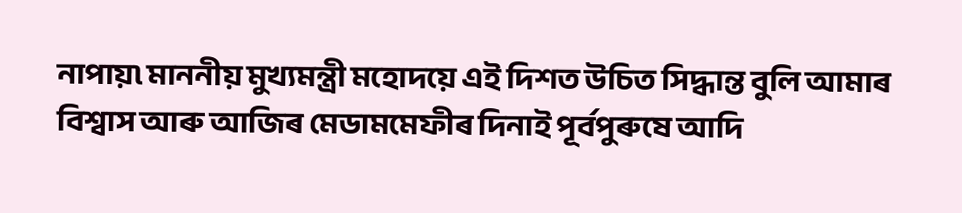নাপায়৷ মাননীয় মুখ্যমন্ত্ৰী মহোদয়ে এই দিশত উচিত সিদ্ধান্ত বুলি আমাৰ বিশ্বাস আৰু আজিৰ মেডামমেফীৰ দিনাই পূৰ্বপুৰুষে আদি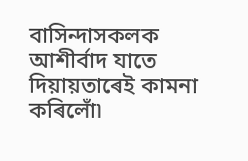বাসিন্দাসকলক আশীৰ্বাদ যাতে দিয়ায়তাৰেই কামনা কৰিলোঁ৷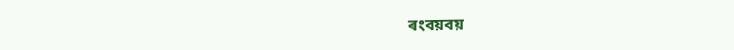ৰংবয়বয়